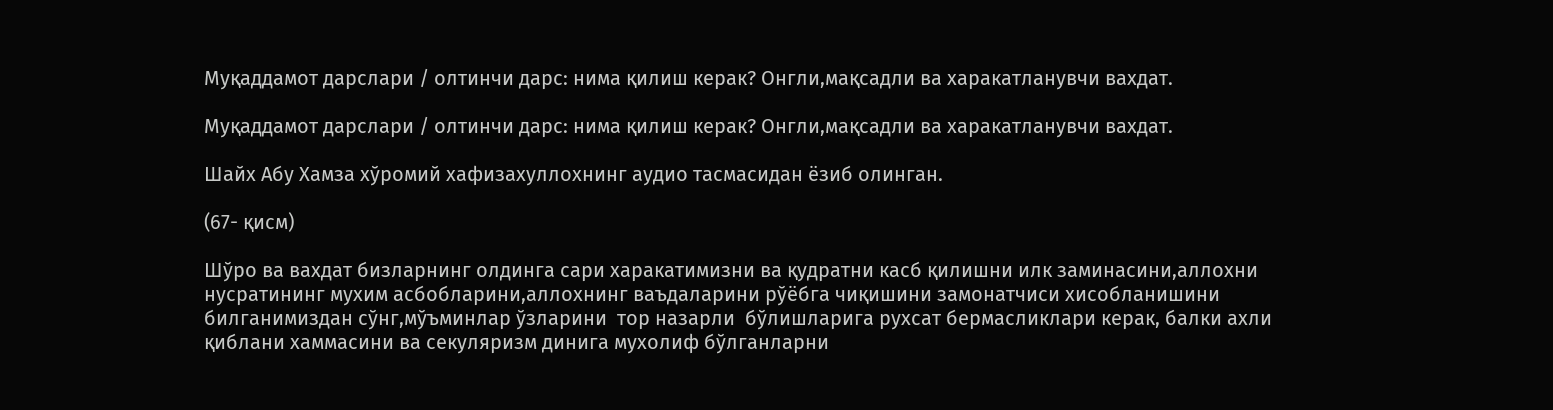Муқаддамот дарслари / олтинчи дарс: нима қилиш керак? Онгли,мақсадли ва харакатланувчи вахдат.

Муқаддамот дарслари / олтинчи дарс: нима қилиш керак? Онгли,мақсадли ва харакатланувчи вахдат.

Шайх Абу Хамза хўромий хафизахуллохнинг аудио тасмасидан ёзиб олинган.

(67- қисм)

Шўро ва вахдат бизларнинг олдинга сари харакатимизни ва қудратни касб қилишни илк заминасини,аллохни нусратининг мухим асбобларини,аллохнинг ваъдаларини рўёбга чиқишини замонатчиси хисобланишини  билганимиздан сўнг,мўъминлар ўзларини  тор назарли  бўлишларига рухсат бермасликлари керак, балки ахли қиблани хаммасини ва секуляризм динига мухолиф бўлганларни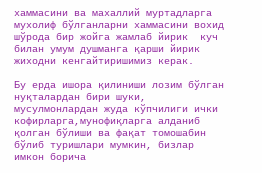хаммасини ва махаллий муртадларга мухолиф бўлганларни хаммасини вохид шўрода бир жойга жамлаб йирик  куч билан умум душманга қарши йирик жиходни кенгайтиришимиз керак.

Бу ерда ишора қилиниши лозим бўлган нуқталардан бири шуки, мусулмонлардан жуда кўпчилиги ички кофирларга,мунофиқларга алданиб қолган бўлиши ва фақат томошабин бўлиб туришлари мумкин, бизлар имкон борича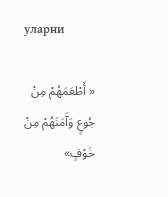уларни

« أَطْعَمَهُمْ مِنْ جُوعٍ وَآَمَنَهُمْ مِنْ خَوْفٍ»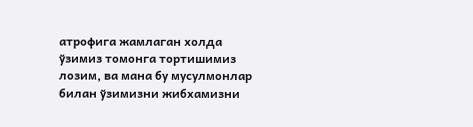атрофига жамлаган холда ўзимиз томонга тортишимиз лозим, ва мана бу мусулмонлар билан ўзимизни жибхамизни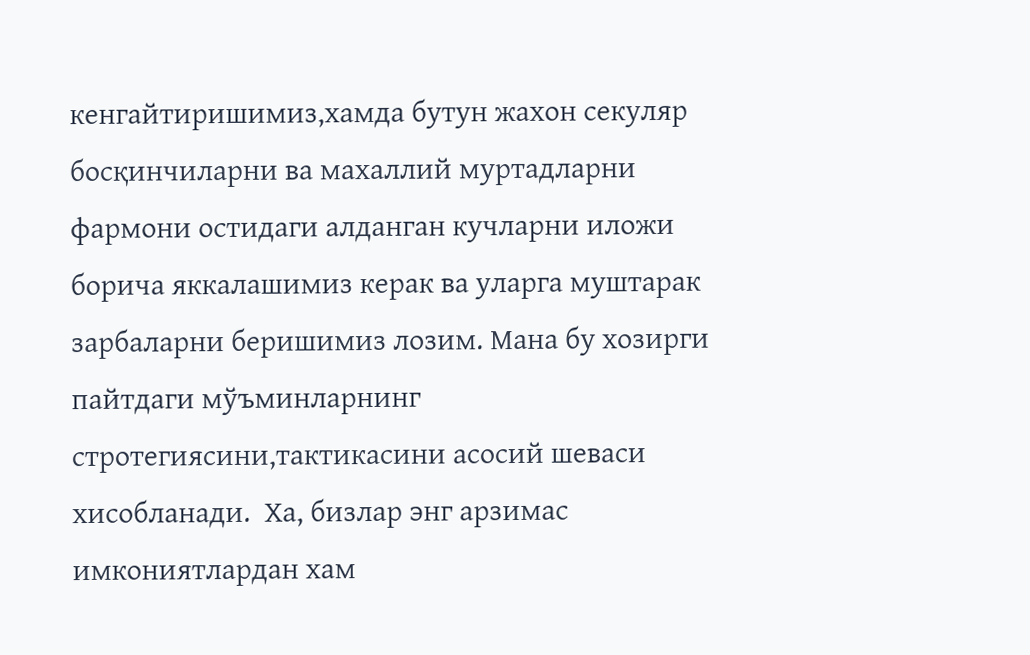кенгайтиришимиз,хамда бутун жахон секуляр босқинчиларни ва махаллий муртадларни фармони остидаги алданган кучларни иложи борича яккалашимиз керак ва уларга муштарак зарбаларни беришимиз лозим. Мана бу хозирги пайтдаги мўъминларнинг стротегиясини,тактикасини асосий шеваси хисобланади.  Ха, бизлар энг арзимас имкониятлардан хам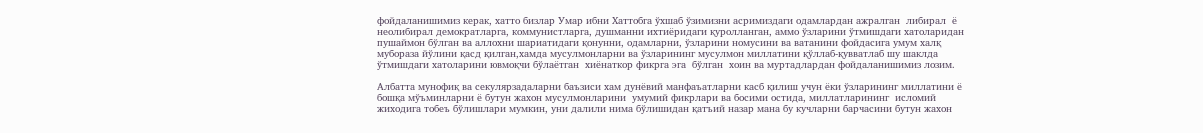фойдаланишимиз керак, хатто бизлар Умар ибни Хаттобга ўхшаб ўзимизни асримиздаги одамлардан ажралган  либирал  ё неолибирал демократларга, коммунистларга, душманни ихтиёридаги қуролланган, аммо ўзларини ўтмишдаги хатоларидан пушаймон бўлган ва аллохни шариатидаги қонунни, одамларни, ўзларини номусини ва ватанини фойдасига умум халқ мубораза йўлини қасд қилган,хамда мусулмонларни ва ўзларининг мусулмон миллатини қўллаб-қувватлаб шу шаклда ўтмишдаги хатоларини ювмоқчи бўлаётган  хиёнаткор фикрга эга  бўлган  хоин ва муртадлардан фойдаланишимиз лозим.

Албатта мунофиқ ва секулярзадаларни баъзиси хам дунёвий манфаъатларни касб қилиш учун ёки ўзларининг миллатини ё бошқа мўъминларни ё бутун жахон мусулмонларини  умумий фикрлари ва босими остида, миллатларининг  исломий жиходига тобеъ бўлишлари мумкин, уни далили нима бўлишидан қатъий назар мана бу кучларни барчасини бутун жахон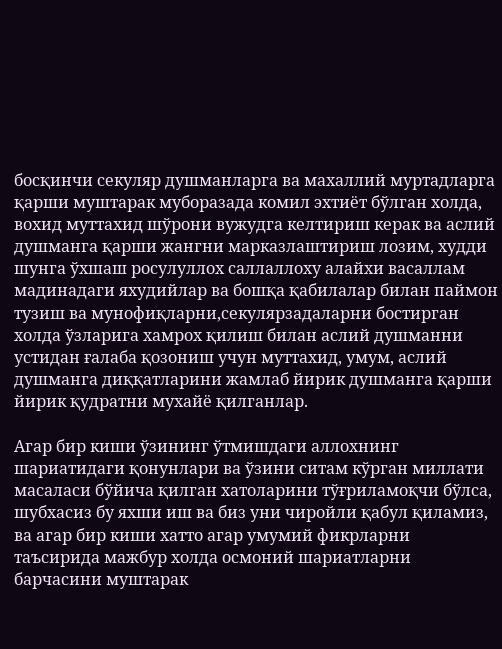босқинчи секуляр душманларга ва махаллий муртадларга қарши муштарак муборазада комил эхтиёт бўлган холда, вохид муттахид шўрони вужудга келтириш керак ва аслий душманга қарши жангни марказлаштириш лозим, худди шунга ўхшаш росулуллох саллаллоху алайхи васаллам мадинадаги яхудийлар ва бошқа қабилалар билан паймон тузиш ва мунофиқларни,секулярзадаларни бостирган холда ўзларига хамрох қилиш билан аслий душманни устидан ғалаба қозониш учун муттахид, умум, аслий душманга диққатларини жамлаб йирик душманга қарши йирик қудратни мухайё қилганлар.

Агар бир киши ўзининг ўтмишдаги аллохнинг шариатидаги қонунлари ва ўзини ситам кўрган миллати  масаласи бўйича қилган хатоларини тўғриламоқчи бўлса, шубхасиз бу яхши иш ва биз уни чиройли қабул қиламиз, ва агар бир киши хатто агар умумий фикрларни таъсирида мажбур холда осмоний шариатларни барчасини муштарак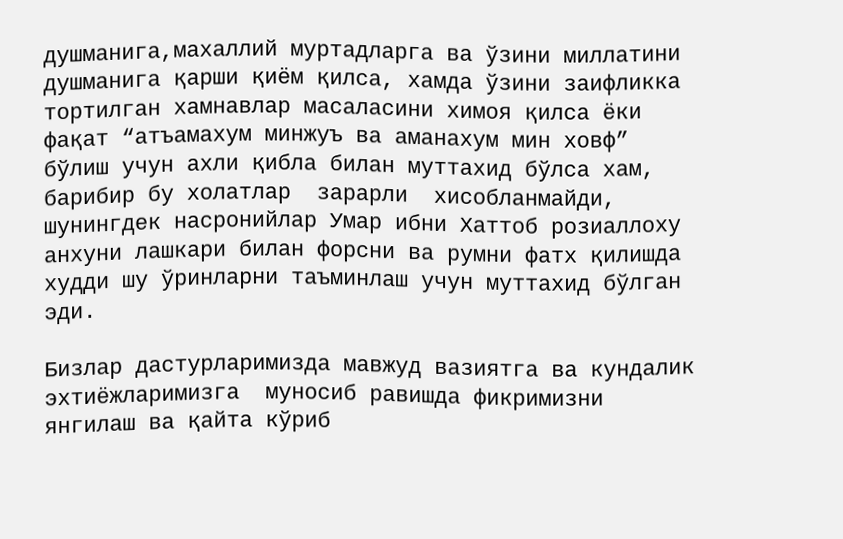душманига,махаллий муртадларга ва ўзини миллатини душманига қарши қиём қилса, хамда ўзини заифликка тортилган хамнавлар масаласини химоя қилса ёки фақат “атъамахум минжуъ ва аманахум мин ховф” бўлиш учун ахли қибла билан муттахид бўлса хам, барибир бу холатлар  зарарли  хисобланмайди, шунингдек насронийлар Умар ибни Хаттоб розиаллоху анхуни лашкари билан форсни ва румни фатх қилишда худди шу ўринларни таъминлаш учун муттахид бўлган эди.

Бизлар дастурларимизда мавжуд вазиятга ва кундалик эхтиёжларимизга  муносиб равишда фикримизни янгилаш ва қайта кўриб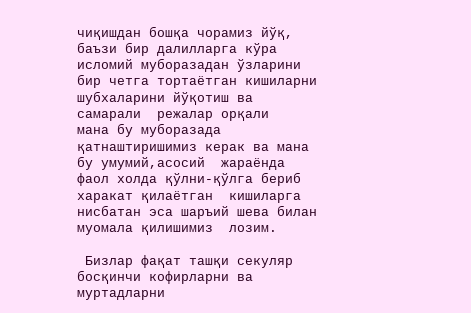чиқишдан бошқа чорамиз йўқ, баъзи бир далилларга кўра исломий муборазадан ўзларини бир четга тортаётган кишиларни  шубхаларини йўқотиш ва  самарали  режалар орқали    мана бу муборазада қатнаштиришимиз керак ва мана бу умумий,асосий  жараёнда фаол холда қўлни-қўлга бериб харакат қилаётган  кишиларга нисбатан эса шаръий шева билан  муомала қилишимиз  лозим.

 Бизлар фақат ташқи секуляр босқинчи кофирларни ва муртадларни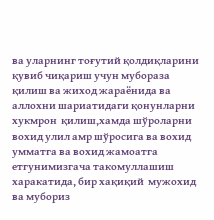ва уларнинг тоғутий қолдиқларини  қувиб чиқариш учун мубораза қилиш ва жиход жараёнида ва аллохни шариатидаги қонунларни хукмрон  қилиш,хамда шўроларни вохид улил амр шўросига ва вохид умматга ва вохид жамоатга етгунимизгача такомуллашиш харакатида, бир хақиқий  мужохид ва мубориз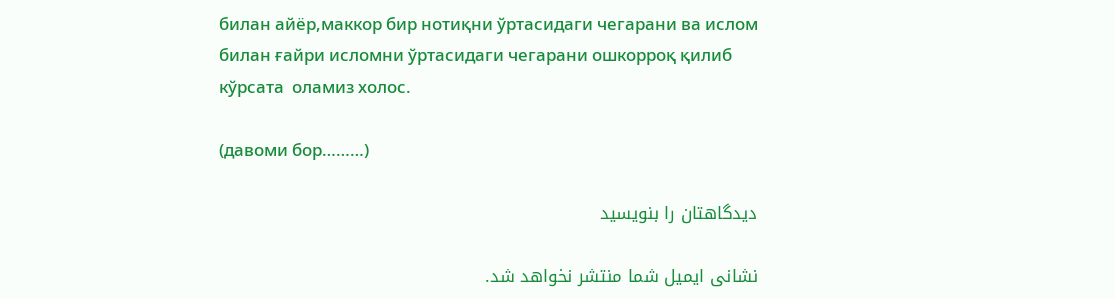билан айёр,маккор бир нотиқни ўртасидаги чегарани ва ислом билан ғайри исломни ўртасидаги чегарани ошкорроқ қилиб кўрсата  оламиз холос.

(давоми бор………)

دیدگاهتان را بنویسید

نشانی ایمیل شما منتشر نخواهد شد.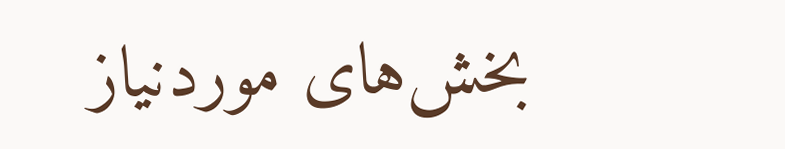بخش‌های موردنیاز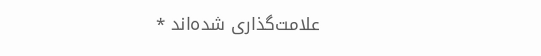علامت‌گذاری شده‌اند *